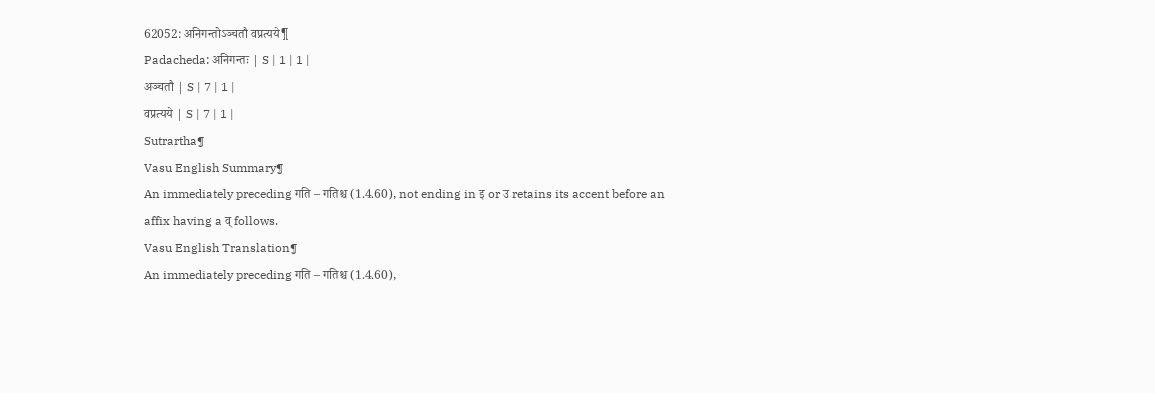62052: अनिगन्तोऽञ्चतौ वप्रत्यये¶
Padacheda: अनिगन्तः | S | 1 | 1 |
अञ्चतौ | S | 7 | 1 |
वप्रत्यये | S | 7 | 1 |
Sutrartha¶
Vasu English Summary¶
An immediately preceding गति – गतिश्च (1.4.60), not ending in इ or उ retains its accent before an affix having a व् follows.
Vasu English Translation¶
An immediately preceding गति – गतिश्च (1.4.60),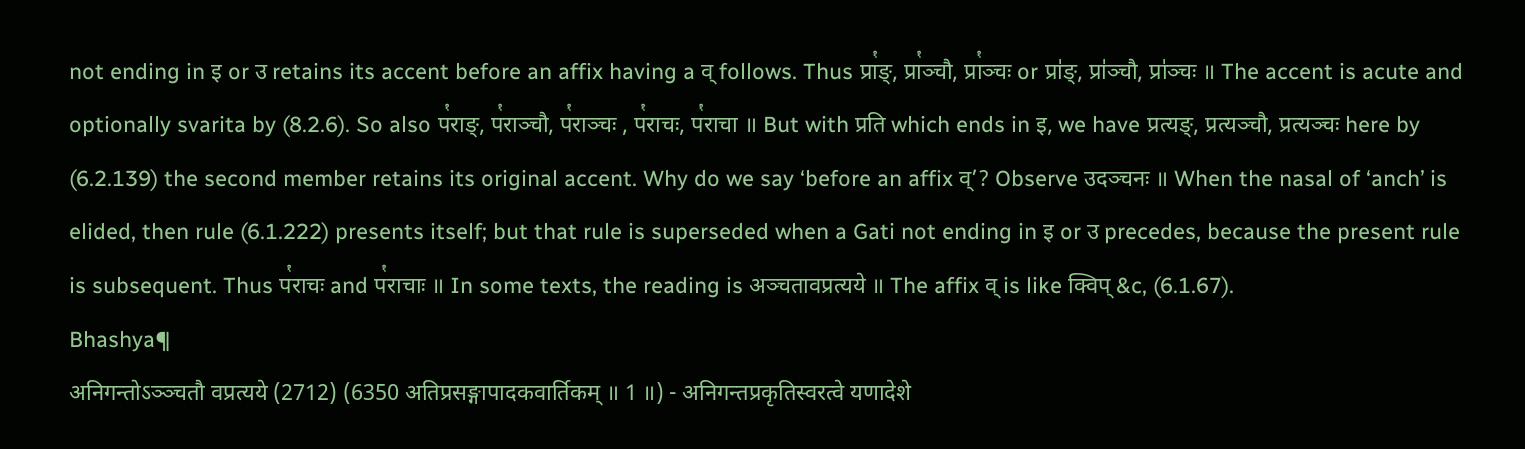not ending in इ or उ retains its accent before an affix having a व् follows. Thus प्रा꣡ङ्, प्रा꣡ञ्चौ, प्रा꣡ञ्चः or प्रा॑ङ्, प्रा॑ञ्चौ, प्रा॑ञ्चः ॥ The accent is acute and optionally svarita by (8.2.6). So also प꣡राङ्, प꣡राञ्चौ, प꣡राञ्चः , प꣡राचः, प꣡राचा ॥ But with प्रति which ends in इ, we have प्रत्यङ्, प्रत्यञ्चौ, प्रत्यञ्चः here by (6.2.139) the second member retains its original accent. Why do we say ‘before an affix व्’? Observe उदञ्चनः ॥ When the nasal of ‘anch’ is elided, then rule (6.1.222) presents itself; but that rule is superseded when a Gati not ending in इ or उ precedes, because the present rule is subsequent. Thus प꣡राचः and प꣡राचाः ॥ In some texts, the reading is अञ्चतावप्रत्यये ॥ The affix व् is like क्विप् &c, (6.1.67).
Bhashya¶
अनिगन्तोऽञ्ञ्चतौ वप्रत्यये (2712) (6350 अतिप्रसङ्गापादकवार्तिकम् ॥ 1 ॥) - अनिगन्तप्रकृतिस्वरत्वे यणादेशे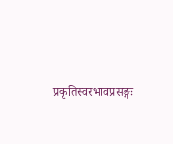प्रकृतिस्वरभावप्रसङ्गः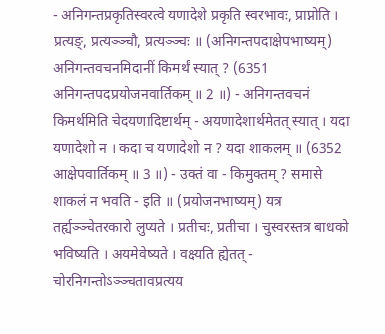- अनिगन्तप्रकृतिस्वरत्वे यणादेशे प्रकृति स्वरभावः, प्राप्नोति । प्रत्यङ्, प्रत्यञ्ञ्चौ, प्रत्यञ्ञ्चः ॥ (अनिगन्तपदाक्षेपभाष्यम्) अनिगन्तवचनमिदानीं किमर्थं स्यात् ? (6351 अनिगन्तपदप्रयोजनवार्तिकम् ॥ 2 ॥) - अनिगन्तवचनं किमर्थमिति चेदयणादिष्टार्थम् - अयणादेशार्थमेतत् स्यात् । यदा यणादेशो न । कदा च यणादेशो न ? यदा शाकलम् ॥ (6352 आक्षेपवार्तिकम् ॥ 3 ॥) - उक्तं वा - किमुक्तम् ? समासे शाकलं न भवति - इति ॥ (प्रयोजनभाष्यम्) यत्र तर्ह्यञ्ञ्चेतरकारो लुप्यते । प्रतीचः, प्रतीचा । चुस्वरस्तत्र बाधको भविष्यति । अयमेवेष्यते । वक्ष्यति ह्येतत् - चोरनिगन्तोऽञ्ञ्चतावप्रत्यय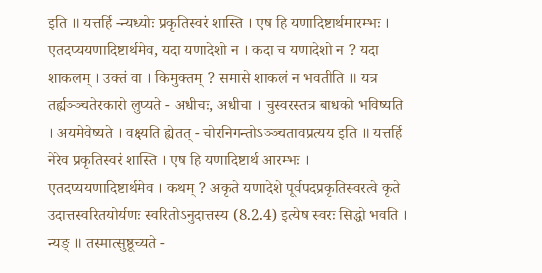इति ॥ यत्तर्हि -न्यध्योः प्रकृतिस्वरं शास्ति । एष हि यणादिष्टार्थमारम्भः । एतदप्ययणादिष्टार्थमेव, यदा यणादेशो न । कदा च यणादेशो न ? यदा शाकलम् । उक्तं वा । किमुक्तम् ? समासे शाकलं न भवतीति ॥ यत्र तर्ह्यञ्ञ्चतेरकारो लुप्यते - अधीचः, अधीचा । चुस्वरस्तत्र बाधको भविष्यति । अयमेवेष्यते । वक्ष्यति ह्येतत् - चोरनिगन्तोऽञ्ञ्चतावप्रत्यय इति ॥ यत्तर्हि नेरेव प्रकृतिस्वरं शास्ति । एष हि यणादिष्टार्थ आरम्भः । एतदप्ययणादिष्टार्थमेव । कथम् ? अकृते यणादेशे पूर्वपदप्रकृतिस्वरत्वे कृते उदात्तस्वरितयोर्यणः स्वरितोऽनुदात्तस्य (8.2.4) इत्येष स्वरः सिद्धो भवति । न्यङ् ॥ तस्मात्सुष्ठूच्यते -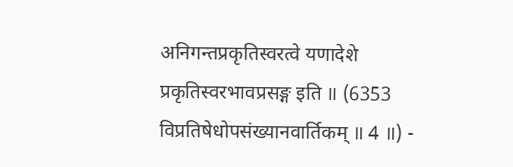अनिगन्तप्रकृतिस्वरत्वे यणादेशे प्रकृतिस्वरभावप्रसङ्ग इति ॥ (6353 विप्रतिषेधोपसंख्यानवार्तिकम् ॥ 4 ॥) -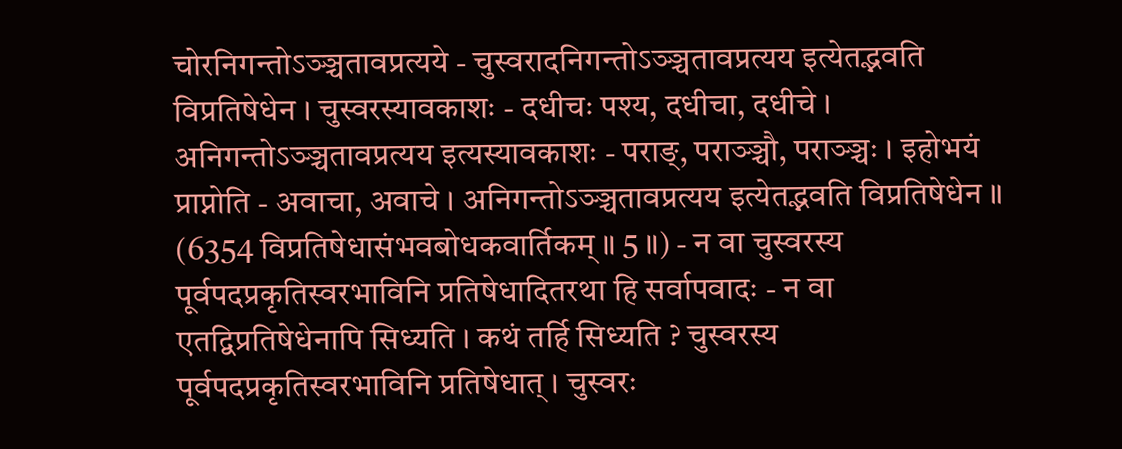चोरनिगन्तोऽञ्ञ्चतावप्रत्यये - चुस्वरादनिगन्तोऽञ्ञ्चतावप्रत्यय इत्येतद्भवति विप्रतिषेधेन । चुस्वरस्यावकाशः - दधीचः पश्य, दधीचा, दधीचे । अनिगन्तोऽञ्ञ्चतावप्रत्यय इत्यस्यावकाशः - पराङ्, पराञ्ञ्चौ, पराञ्ञ्चः । इहोभयं प्राप्नोति - अवाचा, अवाचे । अनिगन्तोऽञ्ञ्चतावप्रत्यय इत्येतद्भवति विप्रतिषेधेन ॥ (6354 विप्रतिषेधासंभवबोधकवार्तिकम् ॥ 5 ॥) - न वा चुस्वरस्य पूर्वपदप्रकृतिस्वरभाविनि प्रतिषेधादितरथा हि सर्वापवादः - न वा एतद्विप्रतिषेधेनापि सिध्यति । कथं तर्हि सिध्यति ? चुस्वरस्य पूर्वपदप्रकृतिस्वरभाविनि प्रतिषेधात् । चुस्वरः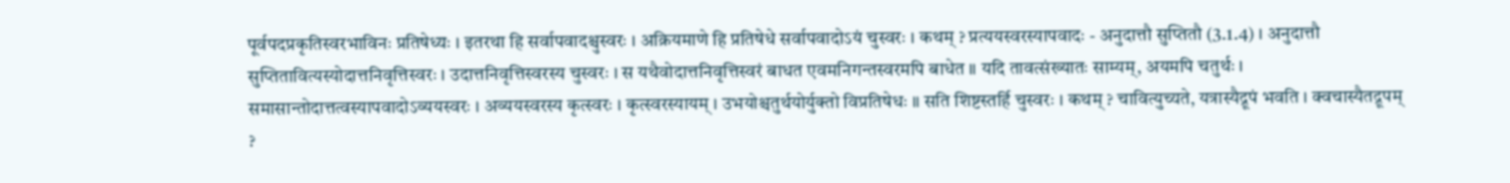पूर्वपदप्रकृतिस्वरभाविनः प्रतिषेध्यः । इतरथा हि सर्वापवादश्चुस्वरः । अक्रियमाणे हि प्रतिषेधे सर्वापवादोऽयं चुस्वरः । कथम् ? प्रत्ययस्वरस्यापवादः - अनुदात्तौ सुप्तितौ (3.1.4) । अनुदात्तौ सुप्तितावित्यस्योदात्तनिवृत्तिस्वरः । उदात्तनिवृत्तिस्वरस्य चुस्वरः । स यथैवोदात्तनिवृत्तिस्वरं बाधत एवमनिगन्तस्वरमपि बाधेत ॥ यदि तावत्संख्यातः साम्यम्, अयमपि चतुर्थः । समासान्तोदात्तत्वस्यापवादोऽव्ययस्वरः । अव्ययस्वरस्य कृत्स्वरः । कृत्स्वरस्यायम् । उभयोश्चतुर्थयोर्युक्तो विप्रतिषेधः ॥ सति शिष्टस्तर्हि चुस्वरः । कथम् ? चावित्युच्यते, यत्रास्यैद्रूपं भवति । क्वचास्यैतद्रूपम् ?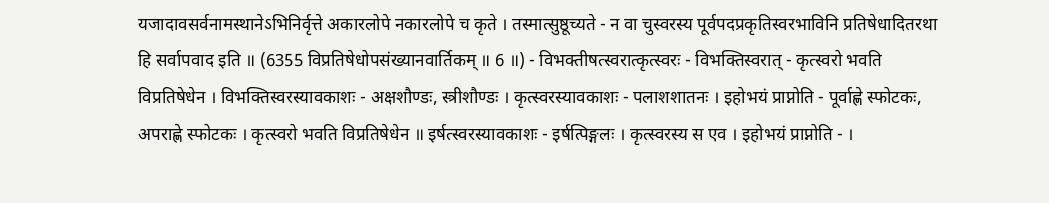यजादावसर्वनामस्थानेऽभिनिर्वृत्ते अकारलोपे नकारलोपे च कृते । तस्मात्सुष्ठूच्यते - न वा चुस्वरस्य पूर्वपदप्रकृतिस्वरभाविनि प्रतिषेधादितरथा हि सर्वापवाद इति ॥ (6355 विप्रतिषेधोपसंख्यानवार्तिकम् ॥ 6 ॥) - विभक्तीषत्स्वरात्कृत्स्वरः - विभक्तिस्वरात् - कृत्स्वरो भवति विप्रतिषेधेन । विभक्तिस्वरस्यावकाशः - अक्षशौण्डः, स्त्रीशौण्डः । कृत्स्वरस्यावकाशः - पलाशशातनः । इहोभयं प्राप्नोति - पूर्वाह्णे स्फोटकः, अपराह्णे स्फोटकः । कृत्स्वरो भवति विप्रतिषेधेन ॥ इर्षत्स्वरस्यावकाशः - इर्षत्पिङ्गलः । कृत्स्वरस्य स एव । इहोभयं प्राप्नोति - ।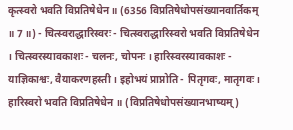कृत्स्वरो भवति विप्रतिषेधेन ॥ (6356 विप्रतिषेधोपसंख्यानवार्तिकम् ॥ 7 ॥) - चित्स्वराद्धारिस्वरः - चित्स्वराद्धारिस्वरो भवति विप्रतिषेधेन । चित्स्वरस्यावकाशः - चलनः, चोपनः । हारिस्वरस्यावकाशः - याज्ञिकाश्वः, वैयाकरणहस्ती । इहोभयं प्राप्नोति - पितृगवः, मातृगवः । हारिस्वरो भवति विप्रतिषेधेन ॥ (विप्रतिषेधोपसंख्यानभाष्यम्)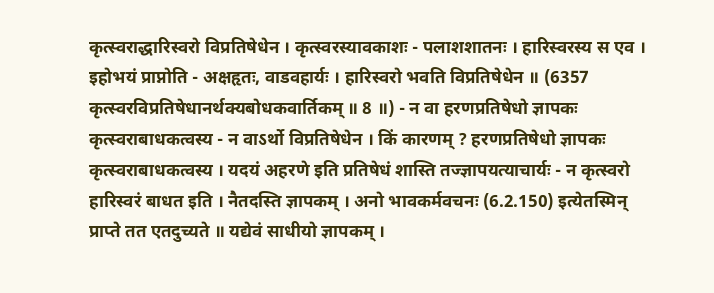कृत्स्वराद्धारिस्वरो विप्रतिषेधेन । कृत्स्वरस्यावकाशः - पलाशशातनः । हारिस्वरस्य स एव । इहोभयं प्राप्नोति - अक्षहृतः, वाडवहार्यः । हारिस्वरो भवति विप्रतिषेधेन ॥ (6357 कृत्स्वरविप्रतिषेधानर्थक्यबोधकवार्तिकम् ॥ 8 ॥) - न वा हरणप्रतिषेधो ज्ञापकः कृत्स्वराबाधकत्वस्य - न वाऽर्थो विप्रतिषेधेन । किं कारणम् ? हरणप्रतिषेधो ज्ञापकः कृत्स्वराबाधकत्वस्य । यदयं अहरणे इति प्रतिषेधं शास्ति तज्ज्ञापयत्याचार्यः - न कृत्स्वरो हारिस्वरं बाधत इति । नैतदस्ति ज्ञापकम् । अनो भावकर्मवचनः (6.2.150) इत्येतस्मिन् प्राप्ते तत एतदुच्यते ॥ यद्येवं साधीयो ज्ञापकम् ।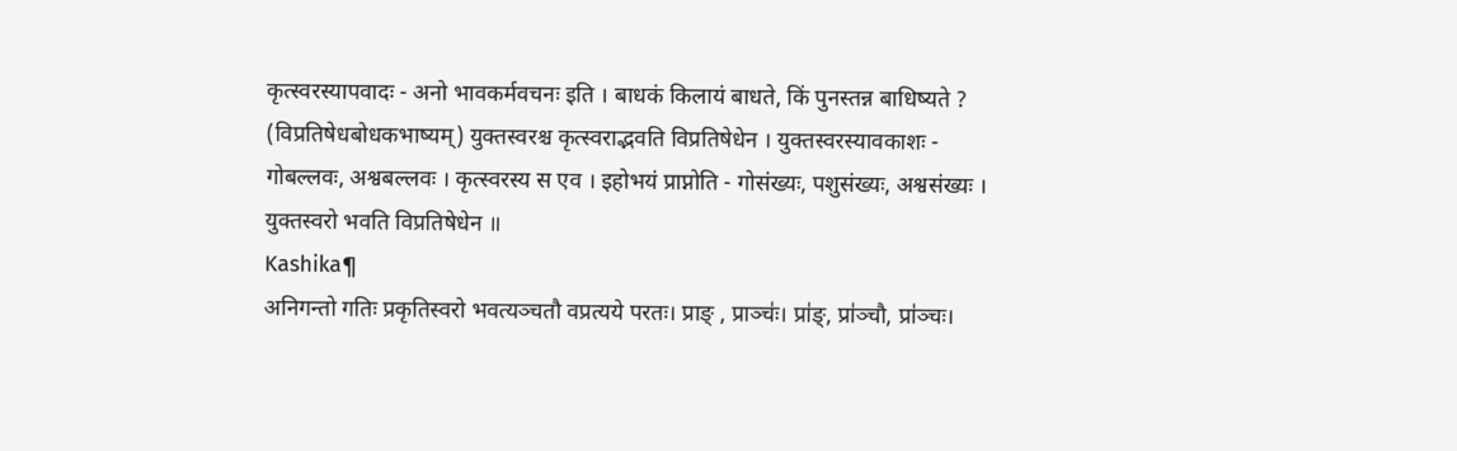कृत्स्वरस्यापवादः - अनो भावकर्मवचनः इति । बाधकं किलायं बाधते, किं पुनस्तन्न बाधिष्यते ? (विप्रतिषेधबोधकभाष्यम्) युक्तस्वरश्च कृत्स्वराद्भवति विप्रतिषेधेन । युक्तस्वरस्यावकाशः - गोबल्लवः, अश्वबल्लवः । कृत्स्वरस्य स एव । इहोभयं प्राप्नोति - गोसंख्यः, पशुसंख्यः, अश्वसंख्यः । युक्तस्वरो भवति विप्रतिषेधेन ॥
Kashika¶
अनिगन्तो गतिः प्रकृतिस्वरो भवत्यञ्चतौ वप्रत्यये परतः। प्राङ् , प्राञ्चः॑। प्रा॑ङ्, प्रा॑ञ्चौ, प्रा॑ञ्चः।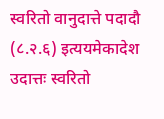स्वरितो वानुदात्ते पदादौ (८.२.६) इत्ययमेकादेश उदात्तः स्वरितो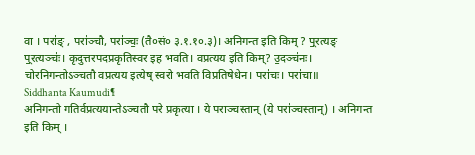वा । परा॑ङ् , परा॑ञ्चौ, परा॑ञ्चः॒ (तै०सं० ३.१.१०.३)। अनिगन्त इति किम् ? प्॒रत्यङ् प्॒रत्यञ्चः॑। कृदुत्तरपदप्रकृतिस्वर इह भवति। वप्रत्यय इति किम्? उ॒दञ्च॑नः। चोरनिगन्तोऽञ्चतौ वप्रत्यय इत्येष् स्वरो भवति विप्रतिषेधेन। परा॑चः। परा॑चा॥
Siddhanta Kaumudi¶
अनिगन्तो गतिर्वप्रत्ययान्तेऽञ्चतौ परे प्रकृत्या । ये पराञ्चस्तान् (ये परा॑ञ्चस्तान्) । अनिगन्त इति किम् ।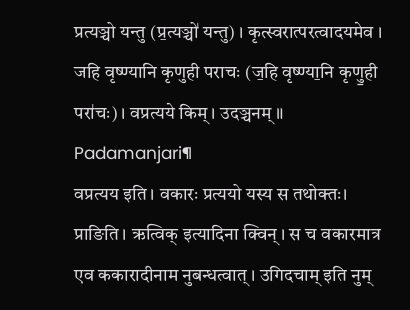प्रत्यञ्चो यन्तु (प्र॒त्यञ्चो॑ यन्तु) । कृत्स्वरात्परत्वादयमेव । जहि वृष्ण्यानि कृणुही पराचः (ज॒हि वृष्ण्या॒नि कृणु॒ही परा॑चः) । वप्रत्यये किम् । उदञ्चनम् ॥
Padamanjari¶
वप्रत्यय इति। वकारः प्रत्ययो यस्य स तथोक्तः। प्राङिति। ऋत्विक् इत्यादिना क्विन्। स च वकारमात्र एव ककारादीनाम नुबन्धत्वात्। उगिदचाम् इति नुम्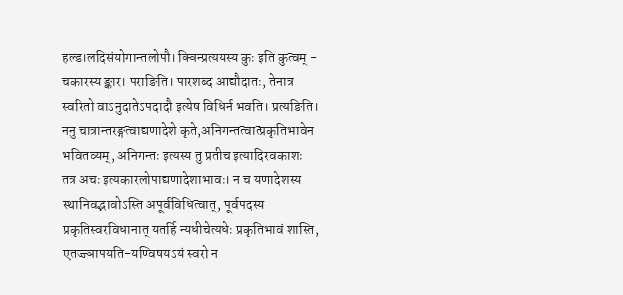हल्ड।लदिसंयोगान्तलोपौ। क्विन्प्रत्ययस्य कुः इति कुत्वम् - चकारस्य ङ्कार। पराङिति। पारशब्द आद्यौदातः, तेनात्र स्वरितो वाऽनुदातेऽपदादौ इत्येष विधिर्न भवति। प्रत्यङिति। ननु चात्रान्तरङ्गत्वाद्यणादेशे कृते,अनिगन्तत्वात्प्रकृतिभावेन भवितव्यम्, अनिगन्तः इत्यस्य तु प्रतीच इत्यादिरवकाशः तत्र अचः इत्यकारलोपाद्यणादेशाभावः। न च यणादेशस्य स्थानिवद्भावोऽस्ति अपूर्वविधित्वात्, पूर्वपदस्य प्रकृतिस्वरविधानात् यतर्हि न्यधीचेत्यधेः प्रकृतिभावं शास्ति, एतज्ज्ञापयति-यण्विषयऽयं स्वरो न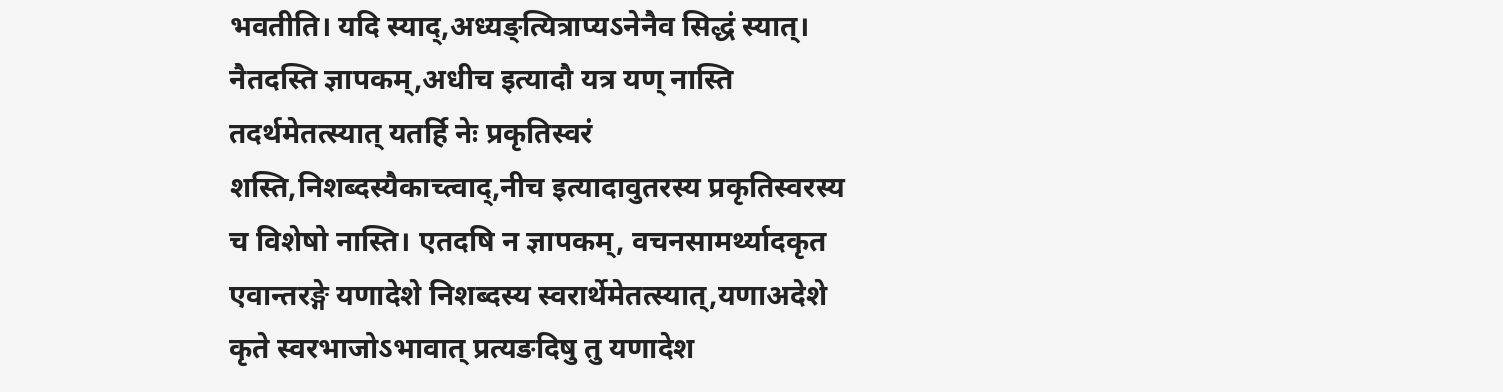भवतीति। यदि स्याद्,अध्यङ्त्यित्राप्यऽनेनैव सिद्धं स्यात्। नैतदस्ति ज्ञापकम्,अधीच इत्यादौ यत्र यण् नास्ति तदर्थमेतत्स्यात् यतर्हि नेः प्रकृतिस्वरं शस्ति,निशब्दस्यैकाच्त्वाद्,नीच इत्यादावुतरस्य प्रकृतिस्वरस्य च विशेषो नास्ति। एतदषि न ज्ञापकम्, वचनसामर्थ्यादकृत एवान्तरङ्गे यणादेशे निशब्दस्य स्वरार्थेमेतत्स्यात्,यणाअदेशे कृते स्वरभाजोऽभावात् प्रत्यङदिषु तु यणादेश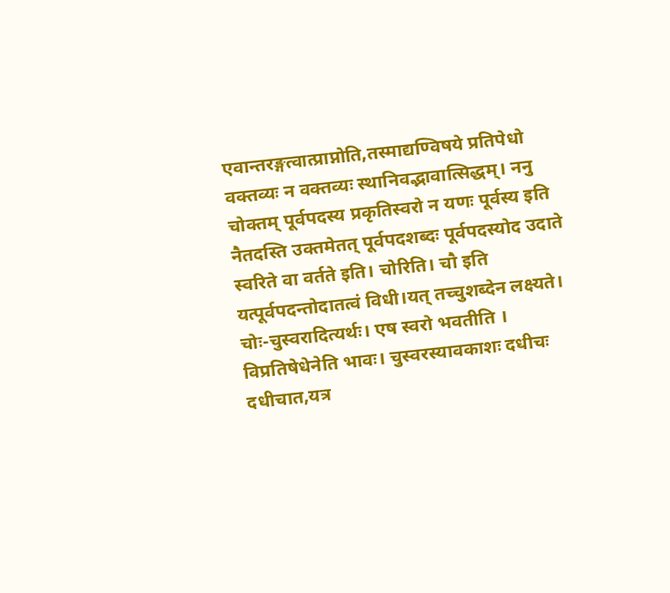एवान्तरङ्गत्वात्प्राप्नोति,तस्माद्यण्विषये प्रतिपेधो वक्तव्यः न वक्तव्यः स्थानिवद्भावात्सिद्धम्। ननु चोक्तम् पूर्वपदस्य प्रकृतिस्वरो न यणः पूर्वस्य इति नैतदस्ति उक्तमेतत् पूर्वपदशब्दः पूर्वपदस्योद उदाते स्वरिते वा वर्तते इति। चोरिति। चौ इति यत्पूर्वपदन्तोदातत्वं विधी।यत् तच्चुशब्देन लक्ष्यते। चोः-चुस्वरादित्यर्थः। एष स्वरो भवतीति । विप्रतिषेधेनेति भावः। चुस्वरस्यावकाशः दधीचः दधीचात,यत्र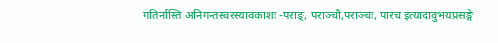गतिर्नास्ति अनिगन्तस्वरस्यावकाशः -पराङ्, पराञ्चौ,पराञ्चः, पारच इत्यादावुभयप्रसङ्गे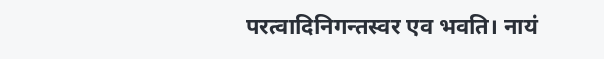परत्वादिनिगन्तस्वर एव भवति। नायं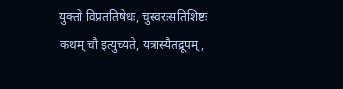युक्तो विप्रततिषेधः, चुस्वरःसतिशिष्टः कथम् चौ इत्युच्यते, यत्रास्यैतद्रूपम्,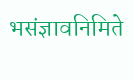भसंज्ञावनिमिते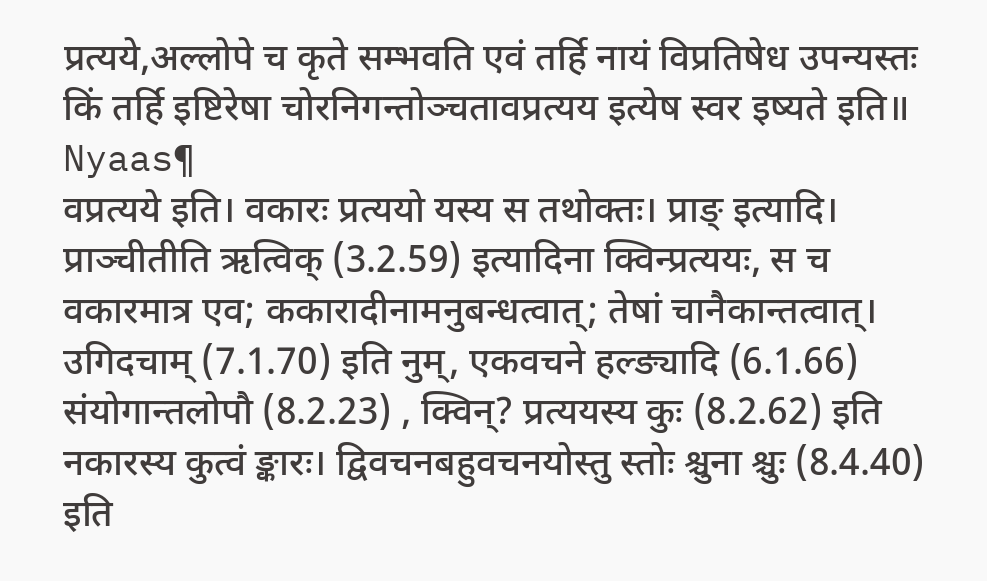प्रत्यये,अल्लोपे च कृते सम्भवति एवं तर्हि नायं विप्रतिषेध उपन्यस्तः किं तर्हि इष्टिरेषा चोरनिगन्तोञ्चतावप्रत्यय इत्येष स्वर इष्यते इति॥
Nyaas¶
वप्रत्यये इति। वकारः प्रत्ययो यस्य स तथोक्तः। प्राङ् इत्यादि। प्राञ्चीतीति ऋत्विक् (3.2.59) इत्यादिना क्विन्प्रत्ययः, स च वकारमात्र एव; ककारादीनामनुबन्धत्वात्; तेषां चानैकान्तत्वात्। उगिदचाम् (7.1.70) इति नुम्, एकवचने हल्ङ्यादि (6.1.66) संयोगान्तलोपौ (8.2.23) , क्विन्? प्रत्ययस्य कुः (8.2.62) इति नकारस्य कुत्वं ङ्कारः। द्विवचनबहुवचनयोस्तु स्तोः श्चुना श्चुः (8.4.40) इति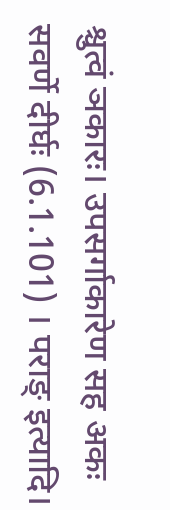श्चुत्वं ञकारः। उपसर्गाकारेण सह अकः सवर्णे दीर्घः (6.1.101) । पराङ् इत्यादि।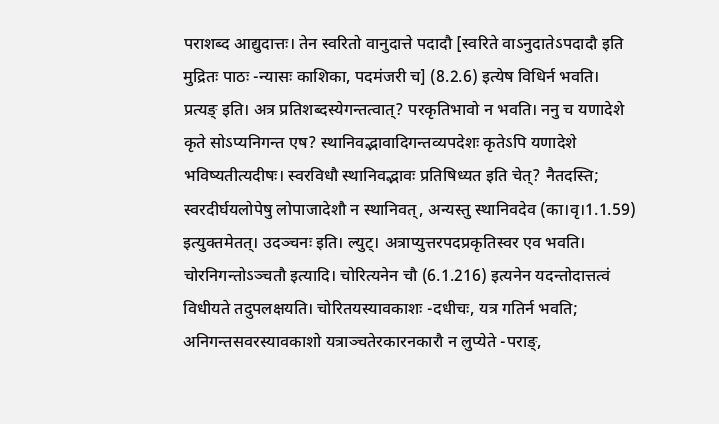पराशब्द आद्युदात्तः। तेन स्वरितो वानुदात्ते पदादौ [स्वरिते वाऽनुदातेऽपदादौ इति मुद्रितः पाठः -न्यासः काशिका, पदमंजरी च] (8.2.6) इत्येष विधिर्न भवति। प्रत्यङ् इति। अत्र प्रतिशब्दस्येगन्तत्वात्? परकृतिभावो न भवति। ननु च यणादेशे कृते सोऽप्यनिगन्त एष? स्थानिवद्भावादिगन्तव्यपदेशः कृतेऽपि यणादेशे भविष्यतीत्यदीषः। स्वरविधौ स्थानिवद्भावः प्रतिषिध्यत इति चेत्? नैतदस्ति; स्वरदीर्घयलोपेषु लोपाजादेशौ न स्थानिवत्, अन्यस्तु स्थानिवदेव (का।वृ।1.1.59) इत्युक्तमेतत्। उदञ्चनः इति। ल्युट्। अत्राप्युत्तरपदप्रकृतिस्वर एव भवति। चोरनिगन्तोऽञ्चतौ इत्यादि। चोरित्यनेन चौ (6.1.216) इत्यनेन यदन्तोदात्तत्वं विधीयते तदुपलक्षयति। चोरितयस्यावकाशः -दधीचः, यत्र गतिर्न भवति; अनिगन्तसवरस्यावकाशो यत्राञ्चतेरकारनकारौ न लुप्येते -पराङ्,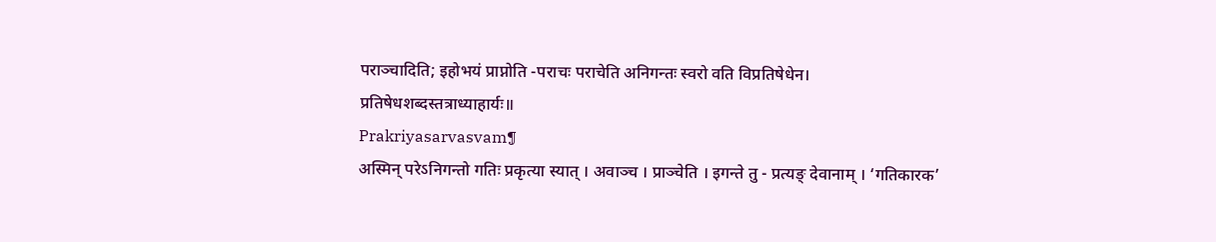पराञ्चादिति; इहोभयं प्राप्नोति -पराचः पराचेति अनिगन्तः स्वरो वति विप्रतिषेधेन। प्रतिषेधशब्दस्तत्राध्याहार्यः॥
Prakriyasarvasvam¶
अस्मिन् परेऽनिगन्तो गतिः प्रकृत्या स्यात् । अवाञ्च । प्राञ्चेति । इगन्ते तु - प्रत्यङ् देवानाम् । ‘गतिकारक’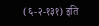(६-२-१३१) इति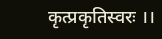कृत्प्रकृतिस्वरः ।।